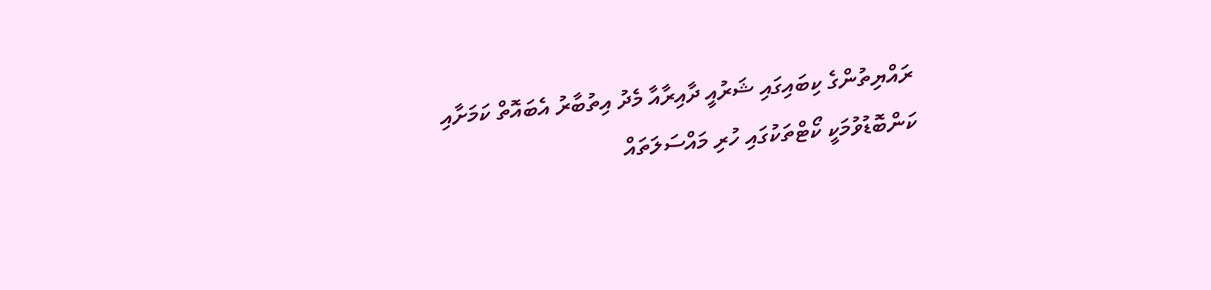ރައްޔިތުންގެ ކިބައިގައި ޝަރުއީ ދާއިރާއާ މެދު އިތުބާރު އެބައޮތް ކަމަށާއި ކަންބޮޑުވުމަކީ ކޯޓްތަކުގައި ހުރި މައްސަލަތައް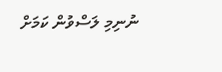ނުނިމި ލަސްވުން ކަމަށް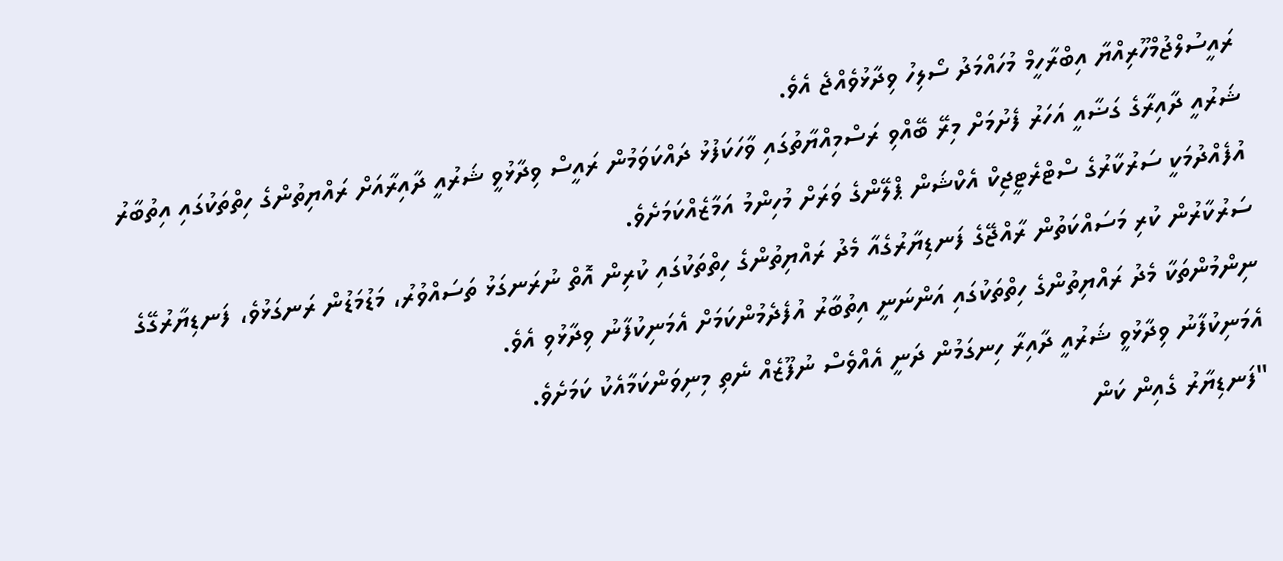ރައީސުލްޖުމްހޫރިއްޔާ އިބްރާހީމް މުހައްމަދު ސޯލިހު ވިދާޅުވެއްޖެ އެވެ.
ޝަރުއީ ދާއިރާގެ ގަޟާއީ އަހަރު ފެށުމަށް މިރޭ ބޭއްވި ރަސްމިއްޔާތުގައި ވާހަކަފުޅު ދައްކަވަމުން ރައީސް ވިދާޅުވީ ޝަރުއީ ދާއިރާއަށް ރައްޔިތުންގެ ހިތްތަކުގައި އިތުބާރު އުފެއްދުމަކީ ސަރުކާރުގެ ސްޓްރެޓީޖިކް އެކްޝަން ޕްލޭންގެ ވަރަށް މުހިންމު އަމާޒެއްކަމަށެވެ.
ސަރުކާރުން ކުރި މަސައްކަތުން ރާއްޖޭގެ ފަނޑިޔާރުގެއާ މެދު ރައްޔިތުންގެ ހިތްތަކުގައި ކުރިން އޮތް ނުރަނގަޅު ތަސައްވުރު، މަޑުމަޑުން ރަނގަޅުވެ، ފަނޑިޔާރުގޭގެ ނިންމުންތަކާ މެދު ރައްޔިތުންގެ ހިތްތަކުގައި އަންނަނީ އިތުބާރު އުފެދެމުންކަމަށް އެމަނިކުފާނު ވިދާޅުވި އެވެ.
އެމަނިކުފާނު ވިދާޅުވީ ޝަރުއީ ދާއިރާ ހިނގަމުން ދަނީ އެއްވެސް ނުފޫޒެއް ނެތި މިނިވަންކަމާއެކު ކަމަށެވެ.
"ފަނޑިޔާރު ގެއިން ކަން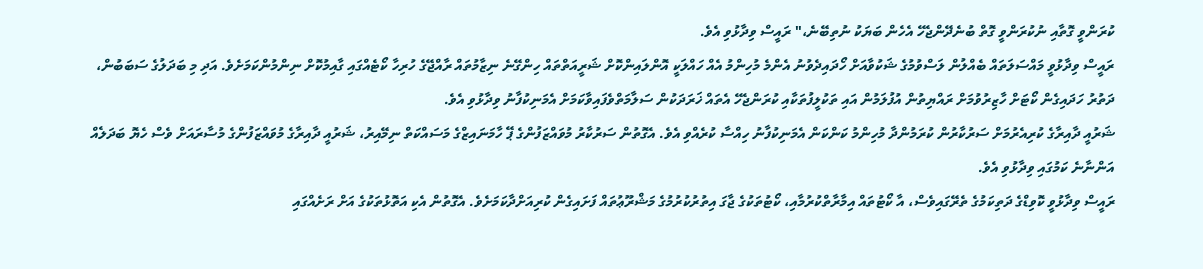ކުރަންވީ ގޮތާއި ނުކުރަންވީ ގޮތް ބުނެދޭންޖެހޭ އެހެން ބަޔަކު ނުތިބޭނެ،" ރައީސް ވިދާޅުވި އެވެ.
ރައީސް ވިދާޅުވީ މައްސަލަތައް ބެއްލުން ލަސްވުމުގެ ޝަކުވާއަށް ހޯދައިދެވުނު އެންމެ މުހިންމު އެއް ހައްލަކީ އޮންލައިންކޮށް ޝަރީއަތްތައް ހިންގޭނެ ނިޒާމުތައް ރާއްޖޭގެ ހުރިހާ ކޯޓެއްގައި ގާއިމުކޮށް ނިންމުންކަމަށެވެ. އަދި މި ބަދަލުގެ ސަބަބުން، ދަތުރު ހަދައިގެން ކޯޓަށް ހާޒިރުވުމަށް ރައްޔިތުން އުފުލަމުން އައި ތަކުލީފުތަކާއި ކުރަންޖެހޭ އެތައް ޚަރަދަކުން ސަލާމަތްވެފައިވާކަމަށް އެމަނިކުފާނު ވިދާޅުވި އެވެ.
ޝަރުއީ ދާއިރާގެ ކުރިއެރުމަށް ސަރުކާރުން ކުރަމުންދާ މުހިންމު ކަންކަން އެމަނިކުފާނު ހިއްސާ ކުރެއްވި އެވެ. އެގޮތުން ސަރުކާރު މުވައްޒަފުންގެ ޕޭ ހާމަނައިޒްގެ މަސައްކަތް ނިމޭއިރު، ޝަރުއީ ދާއިރާގެ މުވައްޒަފުންގެ މުސާރައަށް ވެސް ހެޔޮ ބަދަލެއް އަންނާނެ ކަމުގައި ވިދާޅުވި އެވެ.
ރައީސް ވިދާޅުވީ ކޮވިޑްގެ ދަތިކަމުގެ ތެރޭގައިވެސް، އާ ކޯޓުތައް އިމާރާތްކުރުމާއި، ކޯޓުތަކުގެ ޖާގަ އިތުރުކުރުމުގެ މަޝްރޫޢުތައް ފަށައިގެން ކުރިއަށްދާކަމަށެވެ. އެގޮތުން އެކި އަތޮޅުތަކުގެ އަށް ރަށެއްގައި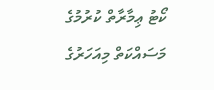ކޯޓު ޢިމާރާތް ކުރުމުގެ މަސައްކަތް މިއަހަރުގެ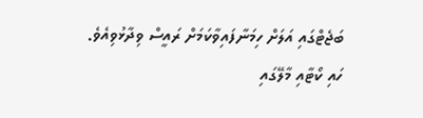ބަޖެޓްގައި އަލަށް ހިމަނާފައިވާކަމަށް ރައީސް ވިދާޅުވިއެވެ.
ހައި ކޯޓާއި މާލޭގައި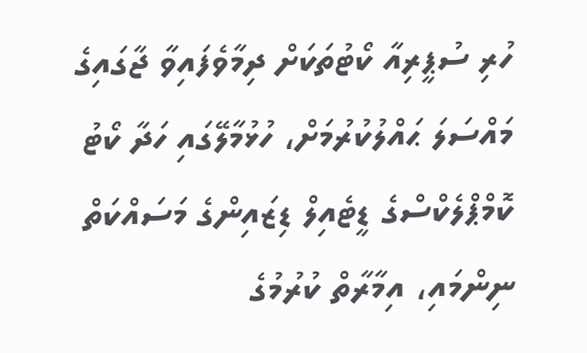ހުރި ސުޕީރިއާ ކޯޓުތަކަށް ދިމާވެފައިވާ ޖާގައިގެ މައްސަލަ ޙައްލުކުރުމަށް، ހުޅުމާލޭގައި ހަދާ ކޯޓު ކޮމްޕްލެކްސްގެ ޑީޓެއިލް ޑިޒައިންގެ މަސައްކަތް ނިންމައި، އިމާރާތް ކުރުމުގެ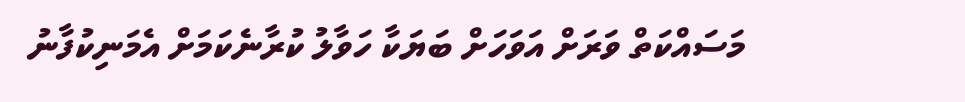މަސައްކަތް ވަރަށް އަވަހަށް ބަޔަކާ ހަވާލު ކުރާނެކަމަށް އެމަނިކުފާނު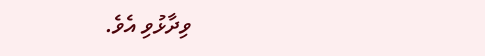ވިދާޅުވި އެވެ.